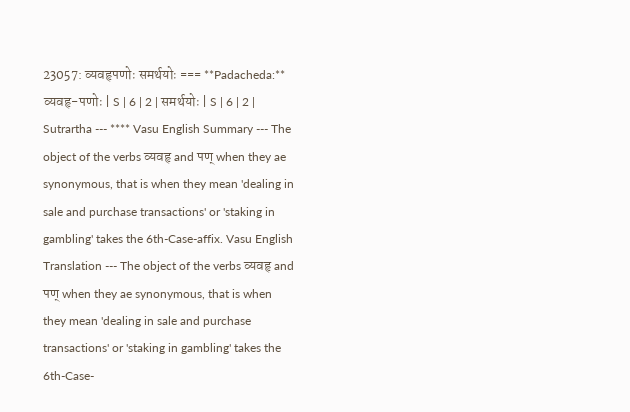23057: व्यवहृपणोः समर्थयोः === **Padacheda:** व्यवहृ-पणोः | S | 6 | 2 | समर्थयोः | S | 6 | 2 | Sutrartha --- **** Vasu English Summary --- The object of the verbs व्यवहृ and पण् when they ae synonymous, that is when they mean 'dealing in sale and purchase transactions' or 'staking in gambling' takes the 6th-Case-affix. Vasu English Translation --- The object of the verbs व्यवहृ and पण् when they ae synonymous, that is when they mean 'dealing in sale and purchase transactions' or 'staking in gambling' takes the 6th-Case-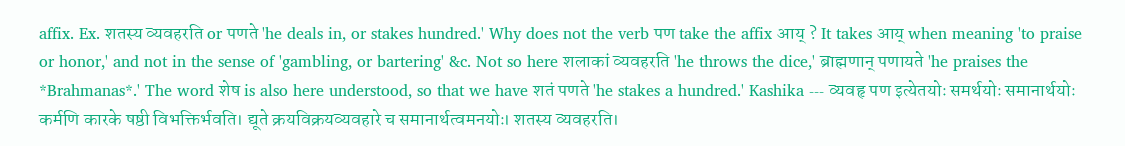affix. Ex. शतस्य व्यवहरति or पणते 'he deals in, or stakes hundred.' Why does not the verb पण take the affix आय् ? It takes आय् when meaning 'to praise or honor,' and not in the sense of 'gambling, or bartering' &c. Not so here शलाकां व्यवहरति 'he throws the dice,' ब्राह्मणान् पणायते 'he praises the *Brahmanas*.' The word शेष is also here understood, so that we have शतं पणते 'he stakes a hundred.' Kashika --- व्यवहृ पण इत्येतयोः समर्थयोः समानार्थयोः कर्मणि कारके षष्ठी विभक्तिर्भवति। द्यूते क्रयविक्रयव्यवहारे च समानार्थत्वमनयोः। शतस्य व्यवहरति।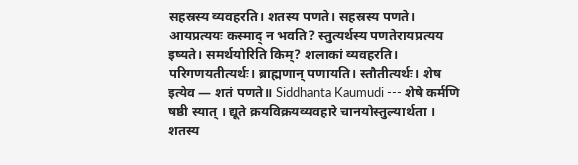सहस्रस्य व्यवहरति। शतस्य पणते। सहस्रस्य पणते। आयप्रत्ययः कस्माद् न भवति? स्तुत्यर्थस्य पणतेरायप्रत्यय इष्यते। समर्थयोरिति किम्? शलाकां व्यवहरति। परिगणयतीत्यर्थः। ब्राह्मणान् पणायति। स्तौतीत्यर्थः। शेष इत्येव — शतं पणते॥ Siddhanta Kaumudi --- शेषे कर्मणि षष्ठी स्यात् । द्यूते क्रयविक्रयव्यवहारे चानयोस्तुल्यार्थता । शतस्य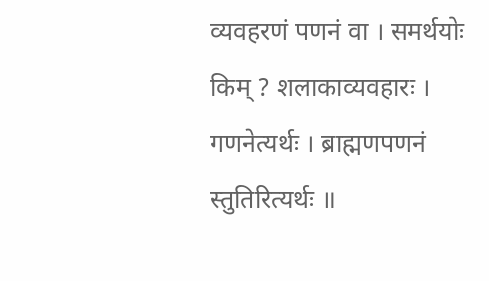व्यवहरणं पणनं वा । समर्थयोः किम् ? शलाकाव्यवहारः । गणनेत्यर्थः । ब्राह्मणपणनं स्तुतिरित्यर्थः ॥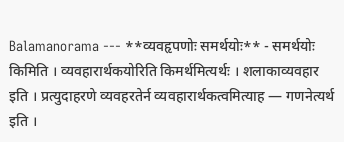Balamanorama --- **व्यवहृपणोः समर्थयोः** - समर्थयोः किमिति । व्यवहारार्थकयोरिति किमर्थमित्यर्थः । शलाकाव्यवहार इति । प्रत्युदाहरणे व्यवहरतेर्न व्यवहारार्थकत्वमित्याह — गणनेत्यर्थ इति ।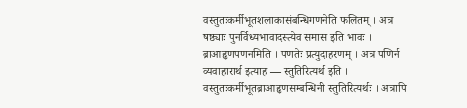वस्तुतःकर्मीभूतशलाकासंबन्धिगणनेति फलितम् । अत्र षष्ठ्याः पुनर्विध्यभावादस्त्येव समास इति भावः । ब्राआहृणपणनमिति । पणतेः प्रत्युदाहरणम् । अत्र पणिर्न व्यवाहारार्थ इत्याह — स्तुतिरित्यर्थ इति । वस्तुतःकर्मीभूतब्राआहृणसम्बन्धिनी स्तुतिरित्यर्थः । अत्रापि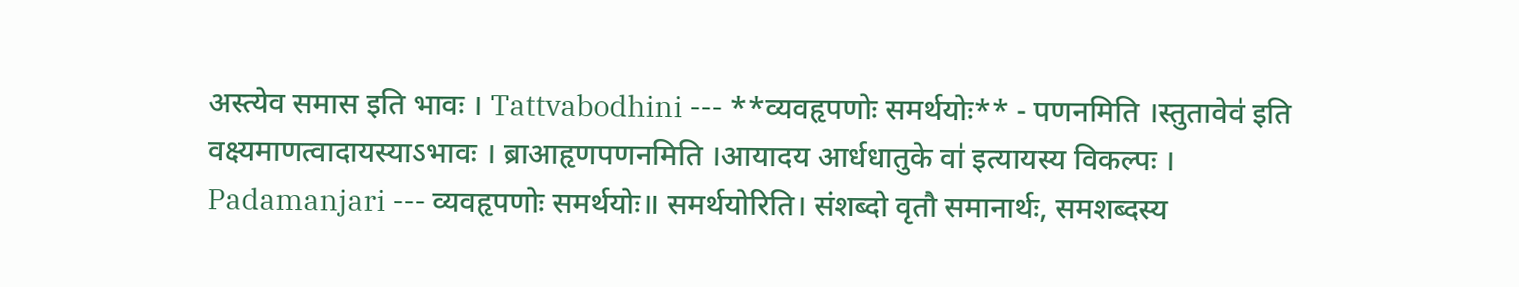अस्त्येव समास इति भावः । Tattvabodhini --- **व्यवहृपणोः समर्थयोः** - पणनमिति ।स्तुतावेव॑ इति वक्ष्यमाणत्वादायस्याऽभावः । ब्राआहृणपणनमिति ।आयादय आर्धधातुके वा॑ इत्यायस्य विकल्पः । Padamanjari --- व्यवहृपणोः समर्थयोः॥ समर्थयोरिति। संशब्दो वृतौ समानार्थः, समशब्दस्य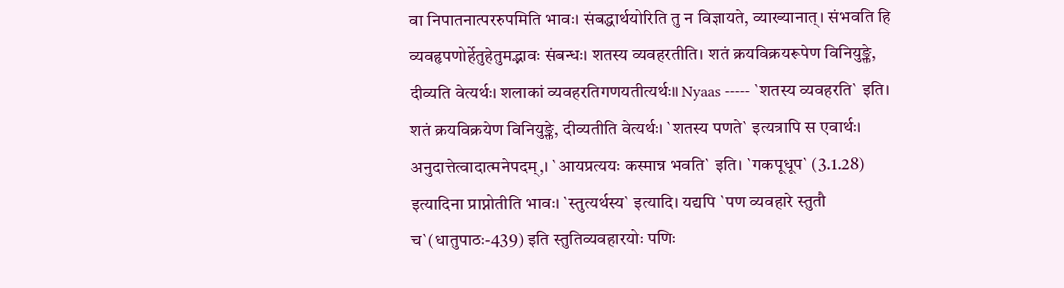वा निपातनात्पररुपमिति भावः। संबद्धार्थयोरिति तु न विज्ञायते, व्याख्यानात्। संभवति हि व्यवहृपणोर्हेतुहेतुमद्भावः संबन्धः। शतस्य व्यवहरतीति। शतं क्रयविक्रयरूपेण विनियुङ्क्ते, दीव्यति वेत्यर्थः। शलाकां व्यवहरतिगणयतीत्यर्थः॥ Nyaas ----- `शतस्य व्यवहरति` इति। शतं क्रयविक्रयेण विनियुङ्क्ते, दीव्यतीति वेत्यर्थः। `शतस्य पणते` इत्यत्रापि स एवार्थः। अनुदात्तेत्वादात्मनेपदम्,। `आयप्रत्ययः कस्मान्न भवति` इति। `गकपूधूप` (3.1.28) इत्यादिना प्राप्नोतीति भावः। `स्तुत्यर्थस्य` इत्यादि। यद्यपि `पण व्यवहारे स्तुतौ च`(धातुपाठः-439) इति स्तुतिव्यवहारयोः पणिः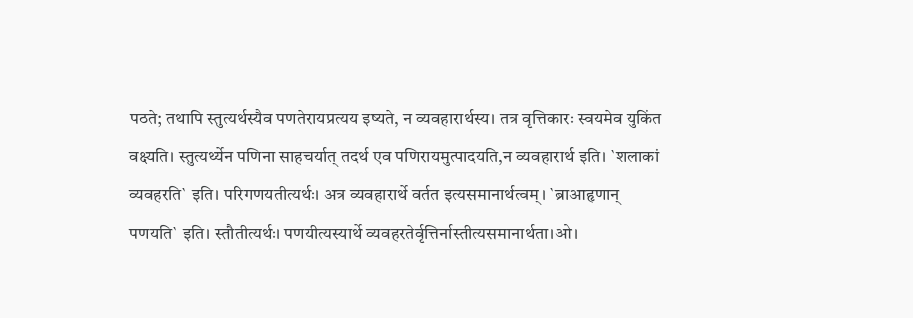पठते; तथापि स्तुत्यर्थस्यैव पणतेरायप्रत्यय इष्यते, न व्यवहारार्थस्य। तत्र वृत्तिकारः स्वयमेव युकिंत वक्ष्यति। स्तुत्यर्थ्येन पणिना साहचर्यात् तदर्थ एव पणिरायमुत्पादयति,न व्यवहारार्थ इति। `शलाकां व्यवहरति` इति। परिगणयतीत्यर्थः। अत्र व्यवहारार्थे वर्तत इत्यसमानार्थत्वम्। `ब्राआहृणान् पणयति` इति। स्तौतीत्यर्थः। पणयीत्यस्यार्थे व्यवहरतेर्वृत्तिर्नास्तीत्यसमानार्थता।ओ।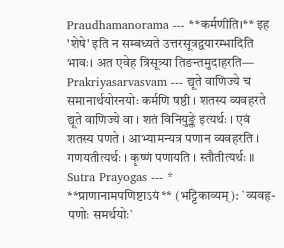Praudhamanorama --- **कर्मणीति।** इह 'शेषे' इति न सम्बध्यते उत्तरसूत्रद्वयारम्भादिति भावः। अत एवेह त्रिसूत्र्या तिङन्तमुदाहरति— Prakriyasarvasvam --- द्यूते वाणिज्ये च समानार्थयोरनयोः कर्मणि षष्ठी । शतस्य व्यवहरते द्यूते वाणिज्ये वा । शतं विनियुङ्क्ते इत्यर्थः । एवं शतस्य पणते । आभ्यामन्यत्र पणान व्यवहरति । गणयतीत्यर्थः । कृष्णं पणायति । स्तौतीत्यर्थः ॥ Sutra Prayogas --- * **प्राणानामपणिष्टाऽयं** (भट्टिकाव्यम्): `व्यवहृ-पणोः समर्थयोः`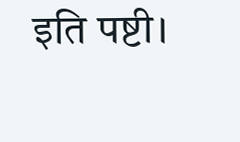इति पष्टी।